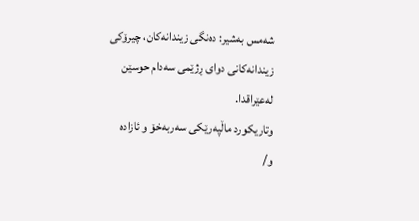شەمس بەشیر: دەنگی زیندانەکان، چیرۆکی زیندانەکانی دوای ڕژێمی سەدام حوسێن لەعێراقدا.
وتاریکورد ماڵپەرێکی سەربەخۆ و ئازادە
و/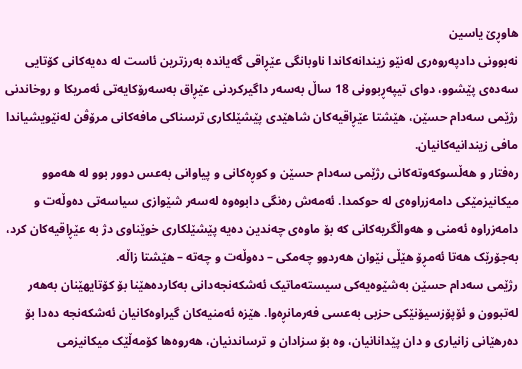ھاوڕێ یاسین
نەبوونی دادپەروەری لەنێو زیندانەکاندا ناوبانگی عێڕاقی گەیاندە بەرزترین ئاست لە دەیەکانی کۆتایی سەدەی پێشوو، دوای تیپەڕبوونی 18 ساڵ بەسەر داگیرکردنی عێڕاق بەسەرۆکایەتی ئەمریکا و روخاندنی رژێمی سەدام حسێن، ھێشتا عێڕاقیەکان شاھێدی پێشێلکاری ترسناکی مافەکانی مرۆڤن لەنێویشیاندا مافی زیندانیەکانیان.
رەفتار و ھەڵسوکەوتەکانی رژێمی سەدام حسێن و کوڕەکانی و پیاوانی بەعس دوور بوو لە ھەموو میکانیزمێکی دامەزراوەی لە حوکمدا. ئەمەش رەنگی دابوەوە لەسەر شێوازی سیاسەتی دەوڵەت و دامەزراوە ئەمنی و ھەواڵگریەکانی کە بۆ ماوەی چەندین دەیە پێشێلکاری خوێناوی دژ بە عێڕاقیەکان کرد، بەجۆرێک ھەتا ئەمڕۆ هێڵی نێوان ھەردوو چەمکی – دەوڵەت و چەتە – هێشتا زاڵە.
رژێمی سەدام حسێن بەشێوەیەکی سیستەماتیک ئەشکەنجەدانی بەکاردەھێنا بۆ کۆتایھێنان بەھەر لەتبوون و ئۆپۆزسیۆنێکی حزبی بەعسی فەرمانڕەوا. ھێزە ئەمنیەکان گیراوەکانیان ئەشکەنجە دەدا بۆ دەرھێانی زانیاری و دان پێدانانیان، وە بۆ سزادان و ترساندنیان، ھەروەھا کۆمەڵێک میکانیزمی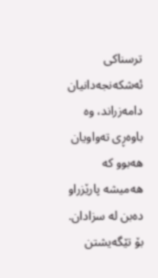ترسناکی ئەشکەنجەدانیان دامەزراند، وە باوەڕی تەواویان ھەبوو کە ھەمیشە پارێزراو دەبن لە سزادان.
بۆ تێگەیشتن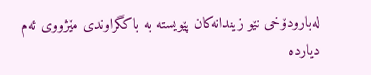لەبارودۆخی نێو زیندانەکان پێویستە بە باکگراوندی مێژووی ئەم دیاردە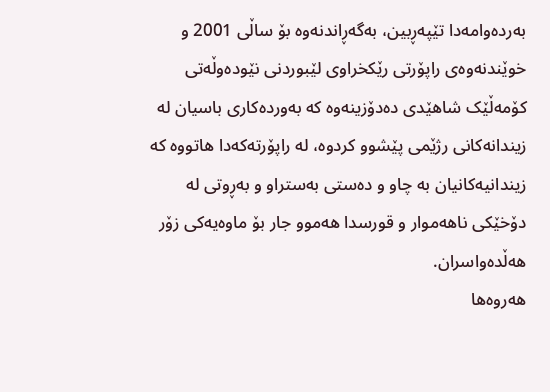بەردەوامەدا تێپەڕبین، بەگەڕاندنەوە بۆ ساڵی 2001 و خوێندنەوەی راپۆرتی رێکخراوی لێبوردنی نێودەوڵەتی کۆمەڵێک شاھێدی دەدۆزینەوە کە بەوردەکاری باسیان لە زیندانەکانی رژێمی پێشوو کردوە، لە راپۆرتەکەدا ھاتووە کە زیندانیەکانیان بە چاو و دەستی بەستراو و بەڕوتی لە دۆخێکی ناھەموار و قورسدا ھەموو جار بۆ ماوەیەکی زۆر ھەڵدەواسران.
ھەروەھا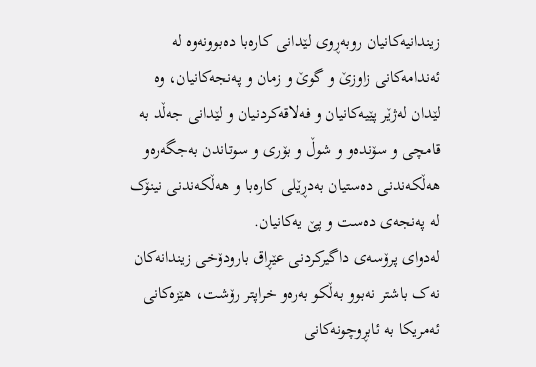زیندانیەکانیان روبەڕوی لێدانی کارەبا دەبوونەوە لە ئەندامەکانی زاوزێ و گوێ و زمان و پەنجەکانیان، وە لێدان لەژێر پێیەکانیان و فەلاقەکردنیان و لێدانی جەڵد بە قامچی و سۆندەو و شوڵ و بۆری و سوتاندن بەجگەرەو ھەڵکەندنی دەستیان بەدڕێلی کارەبا و ھەڵکەندنی نینۆک لە پەنجەی دەست و پێ یەکانیان.
لەدوای پرۆسەی داگیرکردنی عێڕاق بارودۆخی زیندانەکان نەک باشتر نەبوو بەڵکو بەرەو خراپتر رۆشت، ھێزەکانی ئەمریکا بە ئابڕوچونەکانی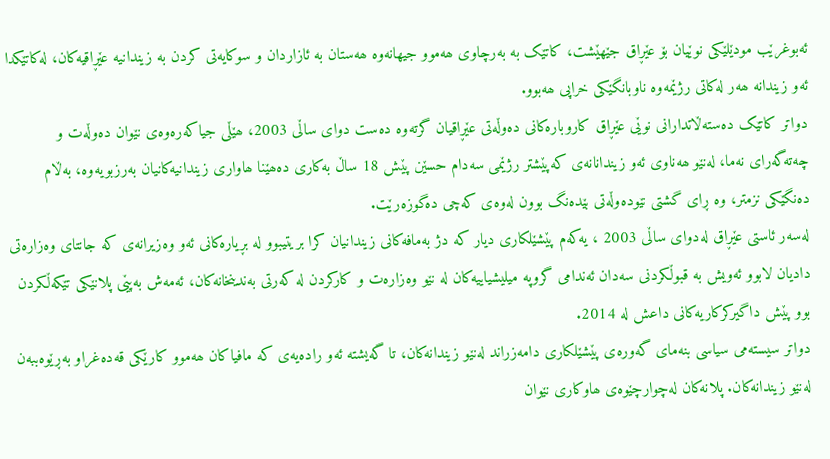ئەبوغرێب مودێلێکی نوێیان بۆ عێڕاق جێھێشت، کاتێک بە بەرچاوی ھەموو جیھانەوە ھەستان بە ئازاردان و سوکایەتی کردن بە زیندانیە عێڕاقیەکان، لەکاتێکدا ئەو زیندانە ھەر لەکاتی رژێمەوە ناوبانگێکی خراپی ھەبوو.
دواتر کاتێک دەستەڵاتدارانی نوێی عێڕاق کاروبارەکانی دەوڵەتی عێڕاقیان گرتەوە دەست دوای ساڵی 2003، ھێڵی جیاکەرەوەی نێوان دەوڵەت و چەتەگەرای نەما، لەنێو ھەناوی ئەو زیندانانەی کەپێشتر رژێمی سەدام حسێن پێش 18 ساڵ بەکاری دەھێنا ھاواری زیندانیەکانیان بەرزبویەوە، بەڵام دەنگێکی نزمتر، وە ڕای گشتی نێودەوڵەتی بێدەنگ بوون لەوەی کەچی دەگوزەرێت.
لەسەر ئاستی عێڕاق لەدوای ساڵی 2003 ، یەکەم پێشێلکاری دیار کە دژ بەمافەکانی زیندانیان کرا بریتیبوو لە بڕیارەکانی ئەو وەزیرانەی کە جانتای وەزارەتی دادیان لابوو ئەویش بە قبوڵکردنی سەدان ئەندامی گروپە میلیشیاییەکان لە نێو وەزارەت و کارکردن لە کەرتی بەندینخانەکان، ئەمەش بەپێی پلانێکی تێکەڵکردن بوو پێش داگیرکرکاریەکانی داعش لە 2014.
دواتر سیستەمی سیاسی بنەمای گەورەی پێشێلکاری دامەزراند لەنێو زیندانەکان، تا گەیشتە ئەو رادەیەی کە مافیاکان ھەموو کارێکی قەدەغراو بەڕێوەببەن لەنێو زیندانەکان. پلانەکان لەچوارچێوەی ھاوکاری نێوان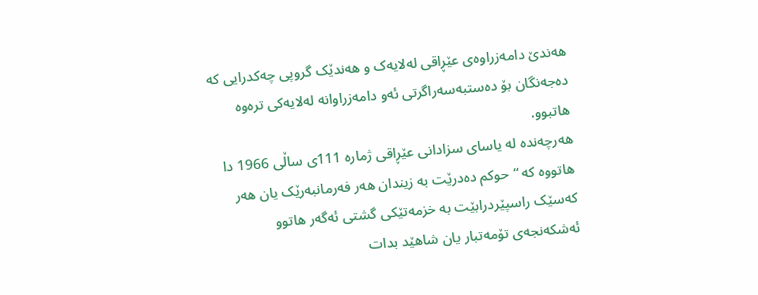ھەندێ دامەزراوەی عێڕاقی لەلایەک و ھەندێک گروپی چەکدرایی کە دەجەنگان بۆ دەستبەسەراگرتی ئەو دامەزراوانە لەلایەکی ترەوە ھاتبوو.
ھەرچەندە لە یاسای سزادانی عێڕاقی ژمارە 111ی ساڵی 1966 دا ھاتووە کە “حوکم دەدرێت بە زیندان ھەر فەرمانبەرێک یان ھەر کەسێک راسپێردرابێت بە خزمەتێکی گشتی ئەگەر ھاتوو ئەشکەنجەی تۆمەتبار یان شاھێد بدات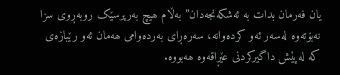یان فەرمان بدات بە ئەشکەنجەدان” بەڵام ھیچ بەرپرسێک روبەڕوی سزا نەبۆتەوە لەسەر ئەو کردەوانە، سەرەڕای بەردەوامی ھەمان ئەو رێبازەی کە لەپێش داگیرکردنی عێڕاقەوە ھەبووە.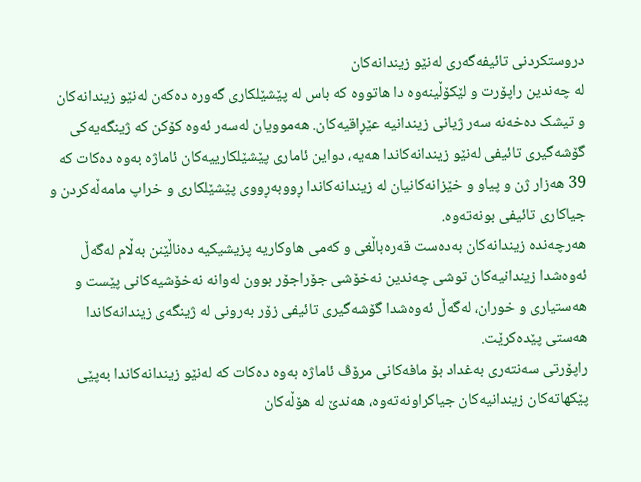دروستکردنی تائیفەگەری لەنێو زیندانەکان
لە چەندین راپۆرت و لێکۆڵینەوە دا ھاتووە کە باس لە پێشێلکاری گەورە دەکەن لەنێو زیندانەکان و تیشک دەخەنە سەر ژیانی زیندانیە عێڕاقیەکان. ھەموویان لەسەر ئەوە کۆکن کە ژینگەیەکی گۆشەگیری تائیفی لەنێو زیندانەکاندا ھەیە، دواین ئاماری پێشێلکارییەکان ئاماژە بەوە دەکات کە 39 هەزار ژن و پیاو و خێزانەکانیان لە زیندانەکاندا ڕووبەڕووی پێشێلکاری و خراپ مامەڵەکردن و جیاکاری تائیفی بونەتەوە.
هەرچەندە زیندانەکان بەدەست قەرەباڵغی و کەمی ھاوکاریە پزیشیکیە دەناڵێنن بەڵام لەگەڵ ئەوەشدا زیندانیەکان توشی چەندین نەخۆشی جۆراجۆر بوون لەوانە نەخۆشیەکانی پێست و ھەستیاری و خوران، لەگەڵ ئەوەشدا گۆشەگیری تائیفی زۆر بەرونی لە ژینگەی زیندانەکاندا ھەستی پێدەکرێت.
راپۆرتی سەنتەری بەغداد بۆ مافەکانی مرۆڤ ئاماژە بەوە دەکات کە لەنێو زیندانەکاندا بەپێی پێکھاتەکان زیندانیەکان جیاکراونەتەوە، ھەندێ لە ھۆڵەکان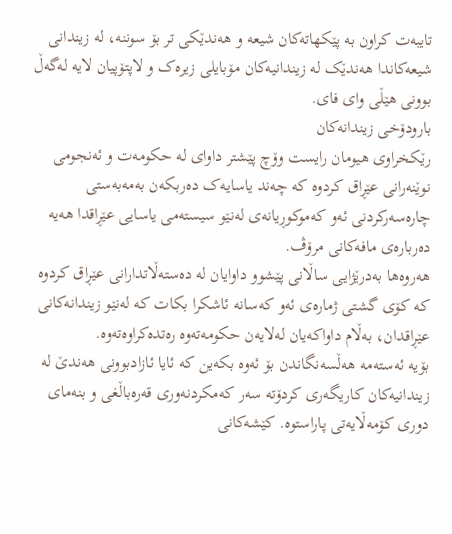تایبەت کراون بە پێکھاتەکان شیعە و ھەندێکی تر بۆ سوننە، لە زیندانی شیعەکاندا ھەندێک لە زیندانیەکان مۆبایلی زیرەک و لاپتۆپیان لایە لەگەڵ بوونی ھێڵی وای فای.
بارودۆخی زیندانەکان
رێکخراوی ھیومان رایست وۆچ پێشتر داوای لە حکومەت و ئەنجومی نوێنەرانی عێڕاق کردوە کە چەند یاسایەک دەربکەن بەمەبەستی چارەسەرکردنی ئەو کەموکوڕیانەی لەنێو سیستەمی یاسایی عێڕاقدا ھەیە دەربارەی مافەکانی مرۆڤ.
ھەروەھا بەدرێژایی ساڵانی پێشوو داوایان لە دەستەڵاتدارانی عێڕاق کردوە کە کۆی گشتی ژمارەی ئەو کەسانە ئاشکرا بکات کە لەنێو زیندانەکانی عێڕاقدان، بەڵام داواکەیان لەلایەن حکومەتەوە رەتدەکراوەتەوە.
بۆیە ئەستەمە ھەڵسەنگاندن بۆ ئەوە بکەین کە ئایا ئازادبوونی ھەندێ لە زیندانیەکان کاریگەری کردۆتە سەر کەمکردنەوری قەرەباڵغی و بنەمای دوری کۆمەڵایەتی پاراستوە. کێشەکانی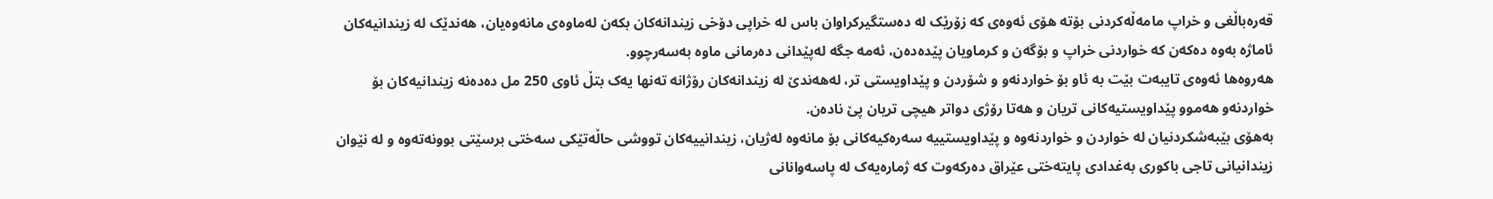قەرەباڵغی و خراپ مامەڵەکردنی بۆتە هۆی ئەوەی کە زۆرێک لە دەستگیرکراوان باس لە خراپی دۆخی زیندانەکان بکەن لەماوەی مانەوەیان، ھەندێک لە زیندانیەکان ئاماژە بەوە دەکەن کە خواردنی خراپ و بۆگەن و کرماویان پێدەدەن، ئەمە جگە لەپێدانی دەرمانی ماوە بەسەرچوو.
ھەروەھا ئەوەی تایبەت بێت بە ئاو بۆ خواردنەو و شۆردن و پێداویستی تر، لەھەندێ لە زیندانەکان رۆژانە تەنھا یەک بتڵ ئاوی 250 مل دەدەنە زیندانیەکان بۆ خواردنەو ھەموو پێداویستیەکانی تریان و ھەتا رۆژی دواتر ھیچی تریان پێ نادەن.
بەھۆی بێبەشکردنیان لە خواردن و خواردنەوە و پێداویستییە سەرەکیەکانی بۆ مانەوە لەژیان، زیندانییەکان تووشی حاڵەتێکی سەختی برسێتی بوونەتەوە و لە نێوان زیندانیانی تاجی باکوری بەغدادی پایتەختی عێراق دەرکەوت کە ژمارەیەک لە پاسەوانانی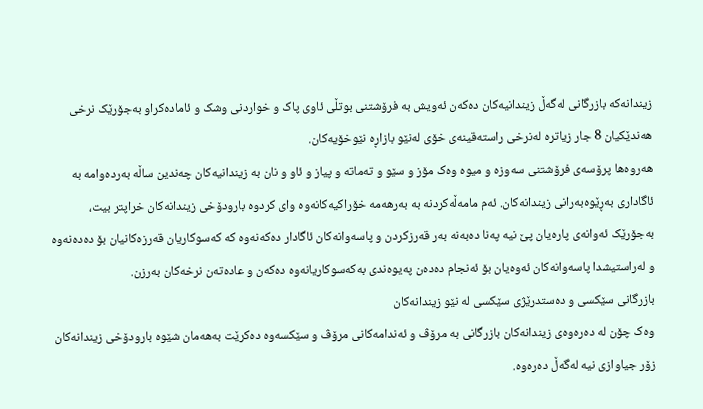زیندانەکە بازرگانی لەگەڵ زیندانیەکان دەکەن ئەویش بە فرۆشتنی بوتڵی ئاوی پاک و خواردنی وشک و ئامادەکراو بەجۆرێک نرخی ھەندێکیان 8 جار زیاترە لەنرخی راستەقینەی خۆی لەنێو بازاڕە نێوخۆیەکان.
ھەروەھا پرۆسەی فرۆشتنی سەوزە و میوە وەک مۆز و سێو و تەماتە و پیاز و ئاو و نان بە زیندانیەکان چەندین ساڵە بەردەوامە بە ئاگاداری بەڕێوەبەرانی زیندانەکان. ئەم مامەڵەکردنە بە بەرھەمە خۆراکیەکانەوە وای کردوە بارودۆخی زیندانەکان خراپتر بیت، بەجۆرێک ئەوانەی پارەیان پێ نیە پەنا دەبەنە بەر قەرزکردن و پاسەوانەکان ئاگادار دەکەنەوە کە کەسوکاریان قەرزەکانیان بۆ دەدەنەوە و لەراستیشدا پاسەوانەکان ئەوەیان بۆ ئەنجام دەدەن پەیوەندی بەکەسوکاریانەوە دەکەن و عادەتەن نرخەکان بەرزن.
بازرگانی سێکسی و دەستدرێژی سێکسی لە نێو زیندانەکان
وەک چۆن لە دەرەوەی زیندانەکان بازرگانی بە مرۆڤ و ئەندامەکانی مرۆڤ و سێکسەوە دەکرێت بەھەمان شێوە بارودۆخی زیندانەکان زۆر جیاوازی نیە لەگەڵ دەرەوە.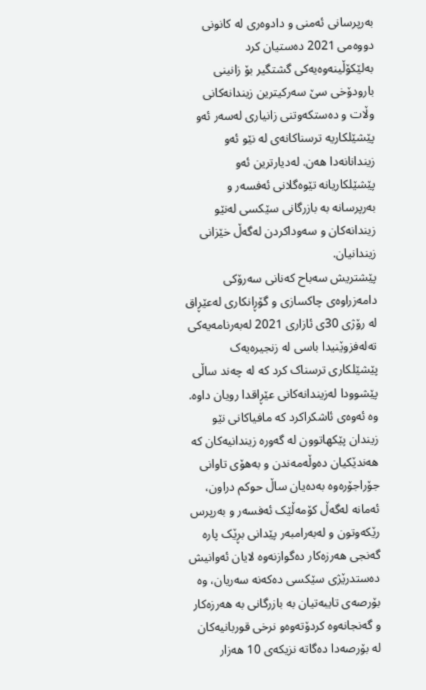بەرپرسانی ئەمنی و دادوەری لە کانونی دووەمی 2021 دەستیان کرد بەلێکۆڵینەوەیەکی گشتگیر بۆ زانینی بارودۆخی سێ سەرکیترین زیندانەکانی وڵات و دەستکەوتنی زانیاری لەسەر ئەو پێشێلکاریە ترسناکانەی لە نێو ئەو زیندانانەدا ھەن. لەدیارترین ئەو پێشێلکاریانە تێوەگلانی ئەفسەر و بەرپرسانە بە بازرگانی سێکسی لەنێو زیندانەکان و سەوداکردن لەگەڵ خێزانی زیندانیان.
پێشتریش سەباح کەنانی سەرۆکی دامەزراوەی چاکسازی و گۆڕانکاری لەعێڕاق لە رۆژی 30ی ئازاری 2021 لەبەرنامەیەکی تەلەفزوێنیدا باسی لە زنجیرەیەک پێشێلکاری ترسناک کرد کە لە چەند ساڵی پێشوودا لەزیندانەکانی عێڕاقدا رویان داوە.
وە ئەوەی ئاشکراکرد کە مافیاکانی نێو زیندان پێکھاتوون لە گەورە زیندانیەکان کە ھەندێکیان دەوڵەمەندن و بەھۆی تاوانی جۆراجۆرەوە بەدەیان ساڵ حوکم دراون، ئەمانە لەگەڵ کۆمەڵێک ئەفسەر و بەرپرس رێکەوتون و لەبەرامبەر پێدانی بڕێک پارە گەنجی ھەرزەکار دەگوازنەوە لایان ئەوانیش دەستدرێژی سێکسی دەکەنە سەریان، وە بۆرصەی تایبەتیان بە بازرگانی بە ھەرزەکار و گەنجانەوە کردۆتەوەو نرخی قوربانیەکان لە بۆرصەدا دەگاتە نزیکەی 10 ھەزار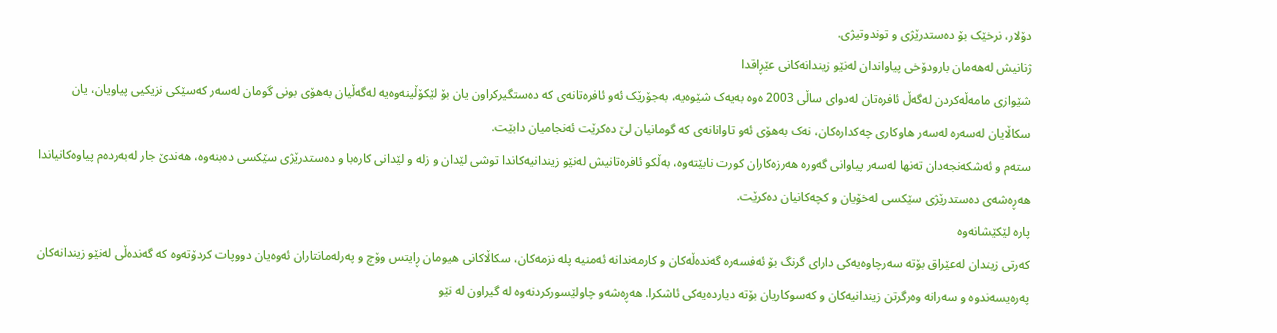دۆلار، نرخێک بۆ دەستدرێژی و توندوتیژی.
ژنانیش لەھەمان بارودۆخی پیاواندان لەنێو زیندانەکانی عێڕاقدا
شێوازی مامەڵەکردن لەگەڵ ئافرەتان لەدوای ساڵی 2003 ەوە بەیەک شێوەیە، بەجۆرێک ئەو ئافرەتانەی کە دەستگیرکراون یان بۆ لێکۆڵینەوەیە لەگەڵیان بەھۆی بونی گومان لەسەر کەسێکی نزیکیی پیاویان، یان سکاڵایان لەسەرە لەسەر ھاوکاری چەکدارەکان، نەک بەهۆی ئەو تاوانانەی کە گومانیان لێ دەکرێت ئەنجامیان دابێت.
ستەم و ئەشکەنجەدان تەنھا لەسەر پیاوانی گەورە ھەرزەکاران کورت نابێتەوە، بەڵکو ئافرەتانیش لەنێو زیندانیەکاندا توشی لێدان و زلە و لێدانی کارەبا و دەستدرێژی سێکسی دەبنەوە، ھەندێ جار لەبەردەم پیاوەکانیاندا ھەڕەشەی دەستدرێژی سێکسی لەخۆیان و کچەکانیان دەکرێت.
پارە لێکێشانەوە
کەرتی زیندان لەعێراق بۆتە سەرچاوەیەکی دارای گرنگ بۆ ئەفسەرە گەندەڵەکان و کارمەندانە ئەمنیە پلە نزمەکان، سکاڵاکانی هیومان ڕایتس وۆچ و پەرلەمانتاران ئەوەیان دووپات کردۆتەوە کە گەندەڵی لەنێو زیندانەکان پەرەیسەندوە و سەرانە وەرگرتن زیندانیەکان و کەسوکاریان بۆتە دیاردەیەکی ئاشکرا. ھەڕەشەو چاولێسورکردنەوە لە گیراون لە نێو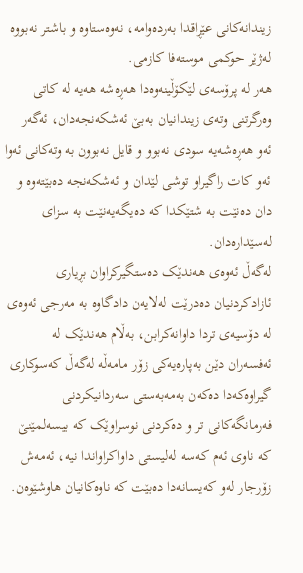زیندانەکانی عێڕاقدا بەردەوامە، نەوەستاوە و باشتر نەبووە لەژێر حوکمی موستەفا کازمی.
ھەر لە پرۆسەی لێکۆڵینەوەدا ھەڕەشە ھەیە لە کاتی وەرگرتنی وتەی زیندانیان بەبێ ئەشکەنجەدان، ئەگەر ئەو ھەڕەشەیە سودی نەبوو و قایل نەبوون بە وتەکانی ئەوا ئەو کات راگیراو توشی لێدان و ئەشکەنجە دەبێتەوە و دان دەنێت بە شتێکدا کە دەیگەیەنێت بە سزای لەسێدارەدان.
لەگەڵ ئەوەی ھەندێک دەستگیرکراوان بڕیاری ئازادکردنیان دەدرێت لەلایەن دادگاوە بە مەرجی ئەوەی لە دۆسیەی تردا داوانەکرابن، بەڵام ھەندێک لە ئەفسەران دێن بەپارەیەکی زۆر مامەڵە لەگەڵ کەسوکاری گیراوەکەدا دەکەن بەمەبەستی سەردانیکردنی فەرمانگەکانی تر و دەکردنی نوسراوێک کە بیسەلمێنێ کە ناوی ئەم کەسە لەلیستی داواکراواندا نیە، ئەمەش زۆرجار لەو کەیسانەدا دەبێت کە ناوەکانیان ھاوشێوەن.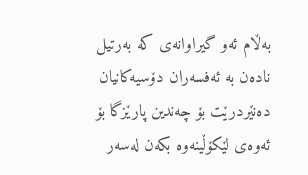بەڵام ئەو گیراوانەی کە بەرتیل نادەن بە ئەفسەران دۆسیەکانیان دەنێردرێت بۆ چەندین پارێزگا بۆ ئەوەی لێکۆڵینەوە بکەن لەسەر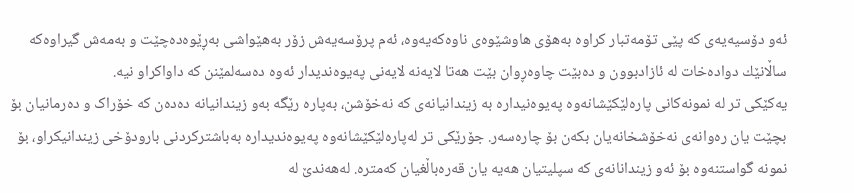ئەو دۆسیەیەی کە پێی تۆمەتبار کراوە بەھۆی ھاوشێوەی ناوەکەیەوە، ئەم پرۆسەیەش زۆر بەھێواشی بەڕێوەدەچێت و بەمەش گیراوەکە ساڵانێك دوادەخات لە ئازادبوون و دەبێت چاوەڕوان بێت ھەتا لایەنە لایەنی پەیوەندیدار ئەوە دەسەلمێنن کە داواکراو نیە.
یەکێکی تر لە نمونەکانی پارەلێکێشانەوە پەیوەنیدارە بە زیندانیانەی کە نەخۆشن، بەپارە رێگە بەو زیندانیانە دەدەن کە خۆراک و دەرمانیان بۆ بچێت یان رەوانەی نەخۆشخانەیان بکەن بۆ چارەسەر. جۆرێکی تر لەپارەلێکێشانەوە پەیوەندیدارە بەباشترکردنی بارودۆخی زیندانیکراو، بۆ نمونە گواستنەوە بۆ ئەو زیندانانەی کە سپلیتیان ھەیە یان قەرەباڵغیان کەمترە. لەھەندێ لە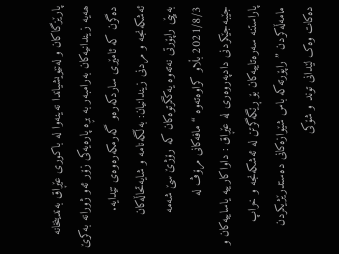پارێزگاکان و لەنێویشیاندا نەینەوا لە باکوری عێڕاق بەندینخانە ھەیە زیندانیەکان بەرامبەر بە بڕە پارەیەکی زۆر ئەو ژورانە بەکرێ دەگرن کە ئامێری ساردکەرەو گەرمکەرەوەی تێدایە.
ئەشکەنجە و مردنی زیندانیان: بەڵگەنامە و شایەتحاڵەکان
بەپێی راپۆرتی نەتەوە یەکگرتوەکان کە رۆژێ سێ شەمە 2021/8/3 بڵاو کراوەتەوە “ مافەکانی مرۆڤ لە جێبەجێکردنی دادپەروەری لە عێڕاق : داواکارییە یاساییەکان و پاراستنە سەرەتاییەکان بۆ ڕێگەگرتن لە ئەشکەنجە و خراپ مامەڵەکردن ” راپۆرتەکە باس شێوازەکانی دەستدرێژیکردن دەکات وەک لێدانی توند و شۆکی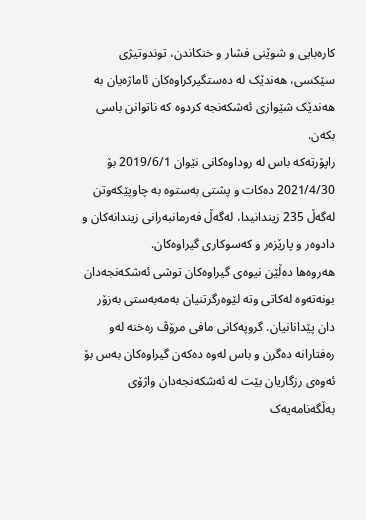کارەبایی و شوێنی فشار و خنکاندن، توندوتیژی سێکسی، هەندێک لە دەستگیرکراوەکان ئاماژەیان بە ھەندێک شێوازی ئەشکەنجە کردوە کە ناتوانن باسی بکەن.
راپۆرتەکە باس لە روداوەکانی نێوان 2019/6/1 بۆ 2021/4/30 دەکات و پشتی بەستوە بە چاوپێکەوتن لەگەڵ 235 زیندانیدا، لەگەڵ فەرمانبەرانی زیندانەکان و دادوەر و پارێزەر و کەسوکاری گیراوەکان.
هەروەها دەڵێن نیوەی گیراوەکان توشی ئەشکەنجەدان بونەتەوە لەکاتی وتە لێوەرگرتنیان بەمەبەستی بەزۆر دان پێدانانیان. گروپەکانی مافی مرۆڤ رەخنە لەو رەفتارانە دەگرن و باس لەوە دەکەن گیراوەکان بەس بۆ ئەوەی رزگاریان بێت لە ئەشکەنجەدان واژۆی بەڵگەنامەیەک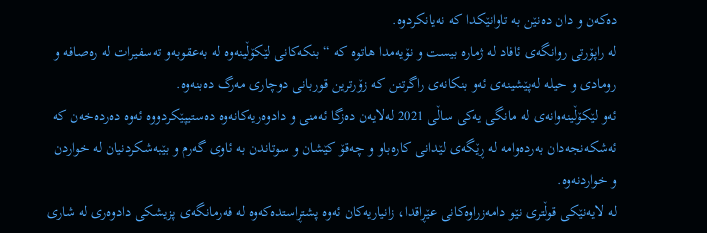دەکەن و دان دەنێن بە تاوانێکدا کە نەیانکردوە.
لە راپۆرتی روانگەی ئافاد لە ژمارە بیست و نۆیەمدا ھاتوە کە “بنکەکانی لێکۆڵینەوە لە بەعقوبەو تەسفیرات لە رەصافە و رومادی و حیلە لەپێشینەی ئەو بنکانەی راگرتنن کە زۆرترین قوربانی دوچاری مەرگ دەبنەوە.
ئەو لێکۆڵینەوانەی لە مانگی یەکی ساڵی 2021 لەلایەن دەزگا ئەمنی و دادوەریەکانەوە دەستیپێکردووە ئەوە دەردەخەن کە ئەشکەنجەدان بەردەوامە لە ڕێگەی لێدانی کارەباو و چەقۆ کێشان و سوتاندن بە ئاوی گەرم و بێبەشکردنیان لە خواردن و خواردنەوە.
لە لایەنێکی قوڵتری نێو دامەزراوەکانی عێڕاقدا، زانیاریەکان ئەوە پشتڕاستدەکەوە لە فەرمانگەی پزیشکی دادوەری لە شاری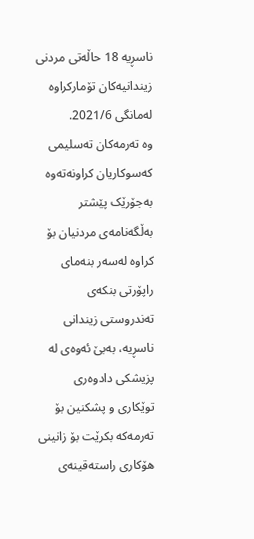ناسڕیە 18 حاڵەتی مردنی زیندانیەکان تۆمارکراوە لەمانگی 2021/6.
وە تەرمەکان تەسلیمی کەسوکاریان کراونەتەوە بەجۆرێک پێشتر بەڵگەنامەی مردنیان بۆ کراوە لەسەر بنەمای راپۆرتی بنکەی تەندروستی زیندانی ناسڕیە، بەبێ ئەوەی لە پزیشکی دادوەری توێکاری و پشکنین بۆ تەرمەکە بکرێت بۆ زانینی ھۆکاری راستەقینەی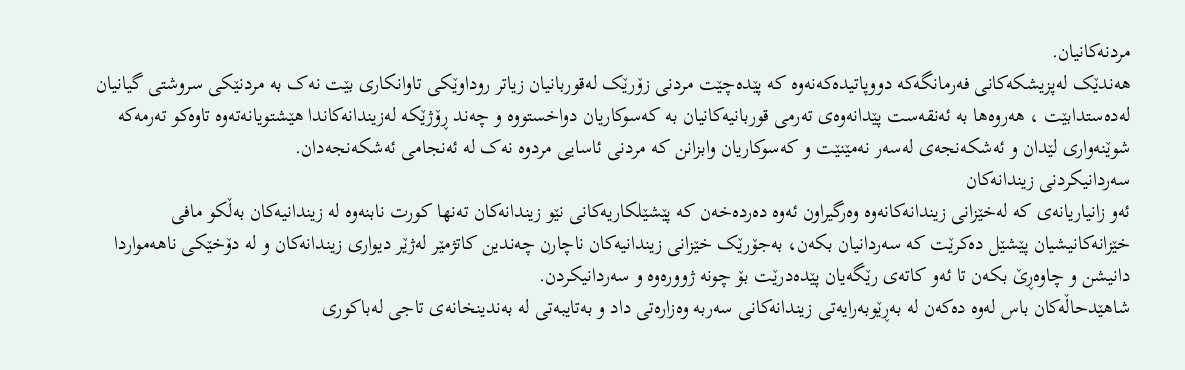مردنەکانیان.
هەندێک لەپزیشکەکانی فەرمانگەکە دووپاتیدەکەنەوە کە پێدەچێت مردنی زۆرێک لەقوربانیان زیاتر روداوێکی تاوانکاری بێت نەک بە مردنێکی سروشتی گیانیان لەدەستدابێت ، ھەروەھا بە ئەنقەست پێدانەوەی تەرمی قوربانیەکانیان بە کەسوکاریان دواخستووە و چەند ڕۆژێکە لەزیندانەکاندا ھێشتویانەتەوە تاوەکو تەرمەکە شوێنەواری لێدان و ئەشکەنجەی لەسەر نەمێنێت و کەسوکاریان وابزانن کە مردنی ئاسایی مردوە نەک لە ئەنجامی ئەشکەنجەدان.
سەردانیکردنی زیندانەکان
ئەو زانیاریانەی کە لەخێزانی زیندانەکانەوە وەرگیراون ئەوە دەردەخەن کە پێشێلکاریەکانی نێو زیندانەکان تەنھا کورت نابنەوە لە زیندانیەکان بەڵکو مافی خێزانەکانیشیان پێشێل دەکرێت کە سەردانیان بکەن، بەجۆرێک خێزانی زیندانیەکان ناچارن چەندین کاتژمێر لەژێر دیواری زیندانەکان و لە دۆخێکی ناھەمواردا دانیشن و چاوەڕێ بکەن تا ئەو کاتەی رێگەیان پێدەدرێت بۆ چونە ژوورەوە و سەردانیکردن.
شاھێدحاڵەکان باس لەوە دەکەن لە بەڕێوبەرایەتی زیندانەکانی سەربە وەزارەتی داد و بەتایبەتی لە بەندینخانەی تاجی لەباکوری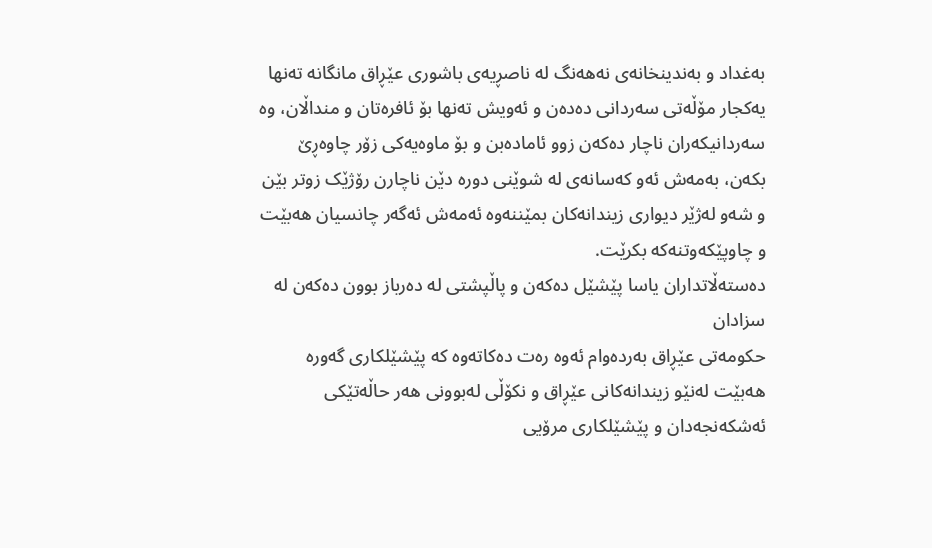بەغداد و بەندینخانەی نەھەنگ لە ناصڕیەی باشوری عێڕاق مانگانە تەنھا یەکجار مۆڵەتی سەردانی دەدەن و ئەویش تەنھا بۆ ئافرەتان و منداڵان، وە سەردانیکەران ناچار دەکەن زوو ئامادەبن و بۆ ماوەیەکی زۆر چاوەڕێ بکەن، بەمەش ئەو کەسانەی لە شوێنی دورە دێن ناچارن رۆژێک زوتر بێن و شەو لەژێر دیواری زیندانەکان بمێننەوە ئەمەش ئەگەر چانسیان ھەبێت و چاوپێکەوتنەکە بکرێت.
دەستەڵاتداران یاسا پێشێل دەکەن و پاڵپشتی لە دەرباز بوون دەکەن لە سزادان
حکومەتی عێڕاق بەردەوام ئەوە رەت دەکاتەوە کە پێشێلکاری گەورە ھەبێت لەنێو زیندانەکانی عێڕاق و نکۆڵی لەبوونی ھەر حاڵەتێکی ئەشکەنجەدان و پێشێلکاری مرۆیی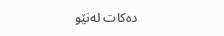دەکات لەنێو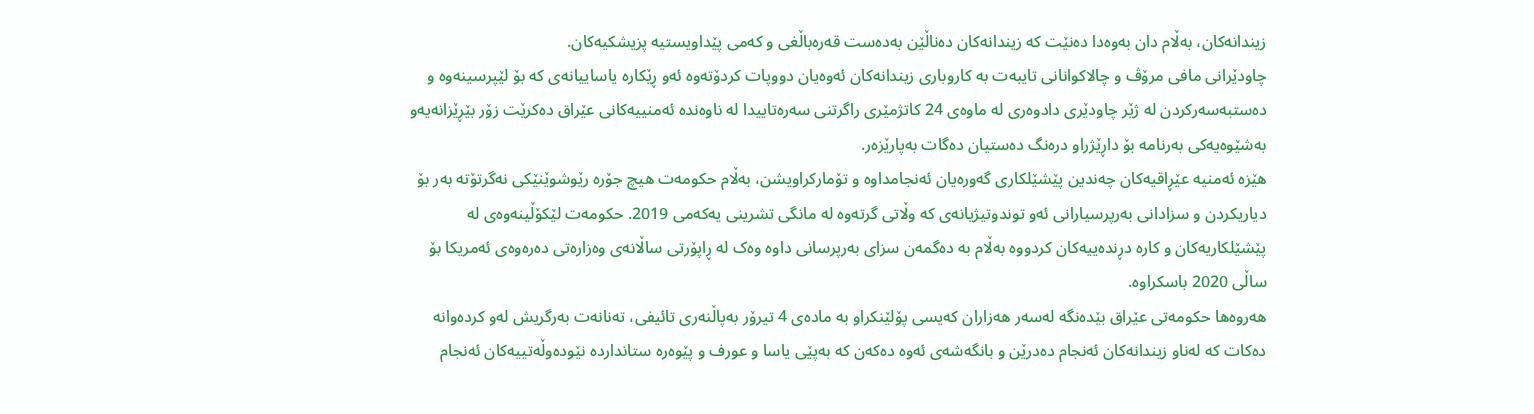زیندانەکان، بەڵام دان بەوەدا دەنێت کە زیندانەکان دەناڵێن بەدەست قەرەباڵغی و کەمی پێداویستیە پزیشکیەکان.
چاودێرانی مافی مرۆڤ و چالاکوانانی تایبەت بە کاروباری زیندانەکان ئەوەیان دووپات کردۆتەوە ئەو ڕێکارە یاساییانەی کە بۆ لێپرسینەوە و دەستبەسەرکردن لە ژێر چاودێری دادوەری لە ماوەی 24 کاتژمێری راگرتنی سەرەتاییدا لە ناوەندە ئەمنییەکانی عێراق دەکرێت زۆر بێڕێزانەیەو بەشێوەیەکی بەرنامە بۆ داڕێژراو درەنگ دەستیان دەگات بەپارێزەر.
ھێزە ئەمنیە عێڕاقیەکان چەندین پێشێلکاری گەورەیان ئەنجامداوە و تۆمارکراویشن، بەڵام حکومەت ھیچ جۆرە رێوشوێنێکی نەگرتۆتە بەر بۆ دیاریکردن و سزادانی بەرپرسیارانی ئەو توندوتیژیانەی کە وڵاتی گرتەوە لە مانگی تشرینی یەکەمی 2019. حکومەت لێکۆڵینەوەی لە پێشێلکاریەکان و کارە دڕندەییەکان کردووە بەڵام بە دەگمەن سزای بەرپرسانی داوە وەک لە ڕاپۆرتی ساڵانەی وەزارەتی دەرەوەی ئەمریکا بۆ ساڵی 2020 باسکراوە.
ھەروەھا حکومەتی عێراق بێدەنگە لەسەر هەزاران کەیسی پۆلێنکراو بە مادەی 4 تیرۆر بەپاڵنەری تائیفی، تەنانەت بەرگریش لەو کردەوانە دەکات کە لەناو زیندانەکان ئەنجام دەدرێن و بانگەشەی ئەوە دەکەن کە بەپێی یاسا و عورف و پێوەرە ستانداردە نێودەوڵەتییەکان ئەنجام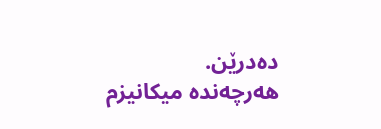دەدرێن.
هەرچەندە میکانیزم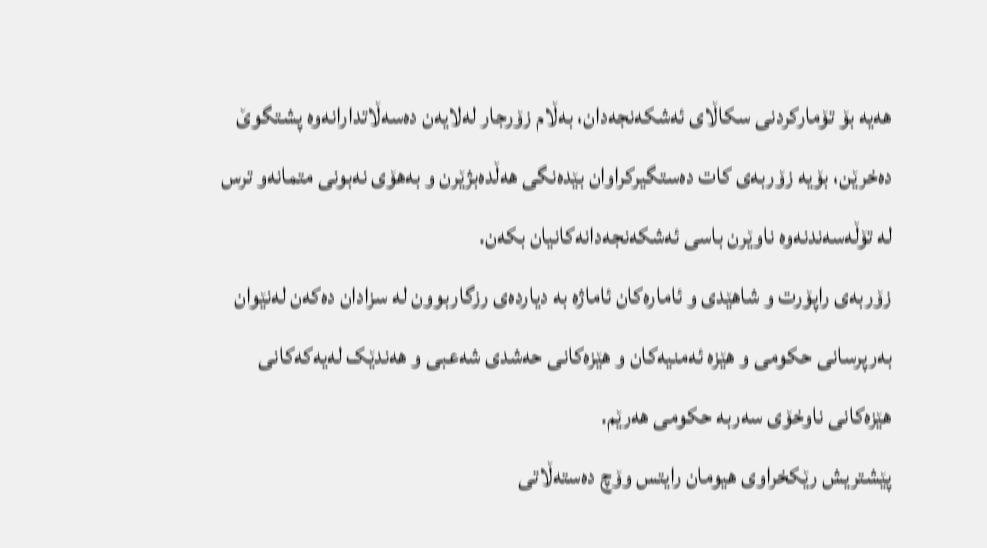هەیە بۆ تۆمارکردنی سکاڵای ئەشکەنجەدان، بەڵام زۆرجار لەلایەن دەسەڵاتدارانەوە پشتگوێ دەخرێن، بۆیە زۆربەی کات دەستگیرکراوان بێدەنگی ھەڵدەبژێرن و بەھۆی نەبونی متمانەو ترس لە تۆڵەسەندنەوە ناوێرن باسی ئەشکەنجەدانەکانیان بکەن.
زۆربەی راپۆرت و شاھێدی و ئامارەکان ئاماژە بە دیاردەی رزگاربوون لە سزادان دەکەن لەنێوان بەرپرسانی حکومی و ھێزە ئەمنیەکان و ھێزەکانی حەشدی شەعبی و ھەندێک لەیەکەکانی ھێزەکانی ناوخۆی سەربە حکومی ھەرێم.
پێشتریش رێکخراوی ھیومان رایتس وۆچ دەستەڵاتی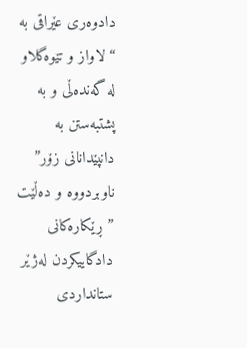دادوەری عێراقی بە “لاواز و تێوەگلاو لە گەندەڵی و بە پشتبەستن بە دانپێدانانی زۆر” ناوبردووە و دەڵێت ” ڕێکارەکانی دادگاییکردن لەژێر ستانداردی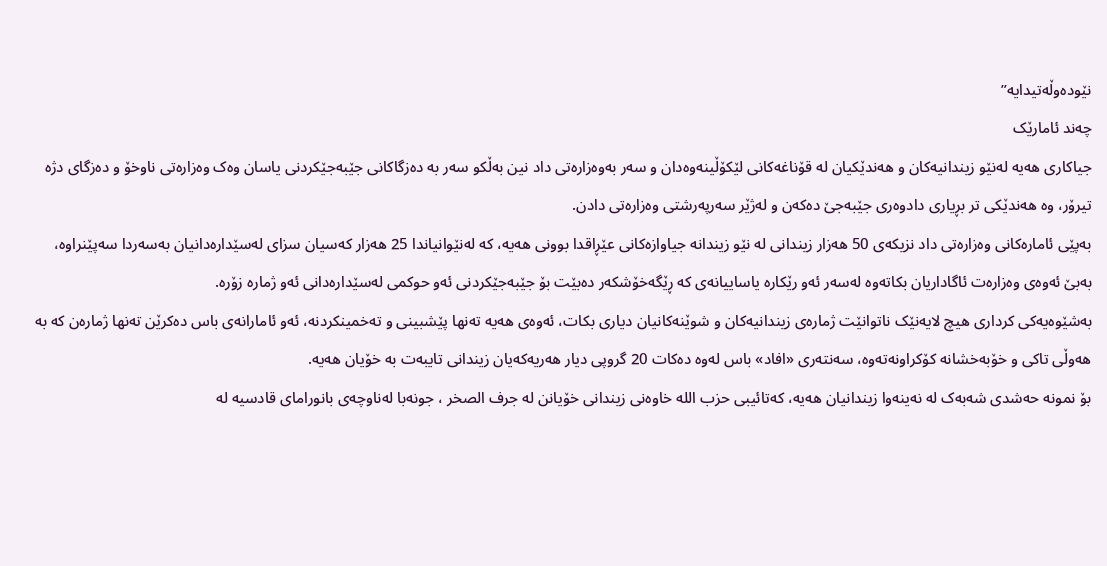نێودەوڵەتیدایە”
چەند ئامارێک
جیاکاری ھەیە لەنێو زیندانیەکان و ھەندێکیان لە قۆناغەکانی لێکۆڵینەوەدان و سەر بەوەزارەتی داد نین بەڵکو سەر بە دەزگاکانی جێبەجێکردنی یاسان وەک وەزارەتی ناوخۆ و دەزگای دژە تیرۆر، وە ھەندێکی تر بڕیاری دادوەری جێبەجێ دەکەن و لەژێر سەرپەرشتی وەزارەتی دادن.
بەپێی ئامارەکانی وەزارەتی داد نزیکەی 50 ھەزار زیندانی لە نێو زیندانە جیاوازەکانی عێڕاقدا بوونی ھەیە، کە لەنێوانیاندا 25 ھەزار کەسیان سزای لەسێدارەدانیان بەسەردا سەپێنراوە، بەبێ ئەوەی وەزارەت ئاگاداریان بکاتەوە لەسەر ئەو رێکارە یاساییانەی کە ڕێگەخۆشکەر دەبێت بۆ جێبەجێکردنی ئەو حوکمی لەسێدارەدانی ئەو ژمارە زۆرە.
بەشێوەیەکی کرداری ھیچ لایەنێک ناتوانێت ژمارەی زیندانیەکان و شوێنەکانیان دیاری بکات، ئەوەی ھەیە تەنھا پێشبینی و تەخمینکردنە، ئەو ئامارانەی باس دەکرێن تەنھا ژمارەن کە بە هەوڵی تاکی و خۆبەخشانە کۆکراونەتەوە، سەنتەری «افاد» باس لەوە دەکات 20 گروپی دیار ھەریەکەیان زیندانی تایبەت بە خۆیان ھەیە.
بۆ نمونە حەشدی شەبەک لە نەینەوا زیندانیان ھەیە، کەتائیبی حزب اللە خاوەنی زیندانی خۆیانن لە جرف الصخر ، جونەبا لەناوچەی بانورامای قادسیە لە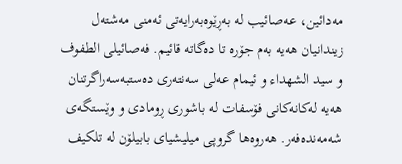مەدائین، عەصائیب لە بەڕێوەبەرایەتی ئەمنی مەشتەل زیندانیان ھەیە بەم جۆرە تا دەگاتە قائیم. فەصائیلی الطفوف و سيد الشهداء و ئیمام عەلی سەنتەری دەستبەسەراگرتنان ھەیە لەکانەکانی فۆسفات لە باشوری ڕومادی و وێستگەی شەمەندەفەر. ھەروەھا گروپی میلیشیای بابیلۆن لە تلکیف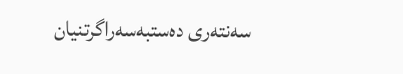سەنتەری دەستبەسەراگرتنیان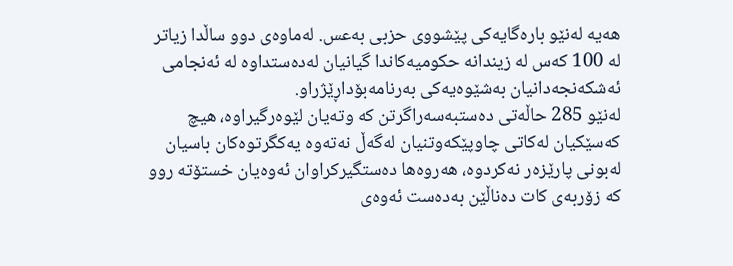ھەیە لەنێو بارەگایەکی پێشووی حزبی بەعس. لەماوەی دوو ساڵدا زیاتر لە 100 کەس لە زیندانە حکومیەکاندا گیانیان لەدەستداوە لە ئەنجامی ئەشکەنجەدانیان بەشێوەیەکی بەرنامەبۆداڕێژراو.
لەنێو 285 حاڵەتی دەستبەسەراگرتن کە وتەیان لێوەرگیراوە، ھیچ کەسێکیان لەکاتی چاوپێکەوتنیان لەگەڵ نەتەوە یەکگرتوەکان باسیان لەبونی پارێزەر نەکردوە، ھەروەھا دەستگیرکراوان ئەوەیان خستۆتە روو کە زۆربەی کات دەناڵێن بەدەست ئەوەی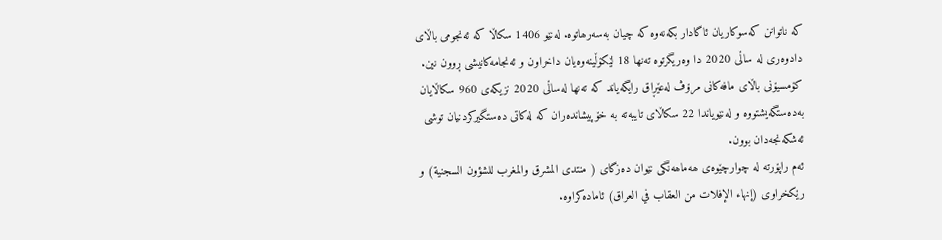کە ناتوانن کەسوکاریان ئاگادار بکەنەوە کە چیان بەسەرھاتوە. لەنێو 1406 سکاڵا کە ئەنجومی باڵای دادوەری لە ساڵی 2020 دا وەریگرتوە تەنھا 18 لێکۆڵینەوەیان داخراون و ئەنجامەکانیشی ڕوون نین.
کۆمسیۆنی باڵای مافەکانی مرۆڤ لەعێڕاق رایگەیاند کە تەنھا لەساڵی 2020 نزیکەی 960 سکاڵایان بەدەستگەیشتووە و لەنێویاندا 22 سکاڵای تایبەتە بە خۆپیشاندەران کە لەکاتی دەستگیرکردنیان توشی ئەشکەنجەدان بوون.
ئەم راپۆرتە لە چوارچێوەی ھەماھەنگی نێوان دەزگای ( منتدى المشرق والمغرب للشؤون السجنية) و رێکخراوی (إنهاء الإفلات من العقاب في العراق) ئامادەکراوە.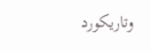وتاریکورد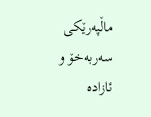ماڵپەرێکی سەربەخۆ و ئازادە